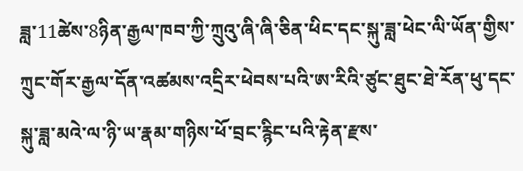ཟླ་11ཚེས་8ཉིན་རྒྱལ་ཁབ་ཀྱི་ཀྲུའུ་ཞི་ཞི་ཅིན་ཕིང་དང་སྐུ་ཟླ་ཕེང་ལི་ཡོན་གྱིས་ཀྲུང་གོར་རྒྱལ་དོན་འཚམས་འདྲིར་ཕེབས་པའི་ཨ་རིའི་ཙུང་ཐུང་ཐེ་རོན་ཕུ་དང་སྐུ་ཟླ་མའེ་ལ་ཉི་ཡ་རྣམ་གཉིས་ཕོ་བྲང་རྙིང་པའི་རྟེན་རྫས་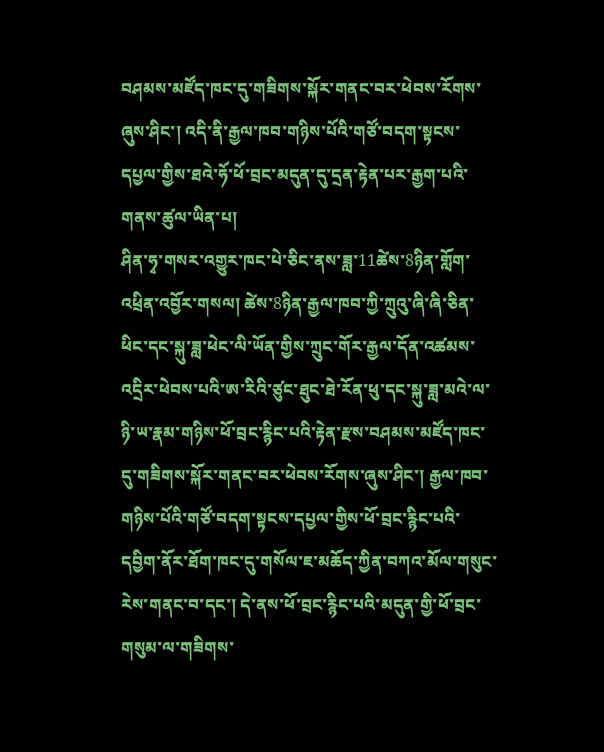བཤམས་མཛོད་ཁང་དུ་གཟིགས་སྐོར་གནང་བར་ཕེབས་རོགས་ཞུས་ཤིང་། འདི་ནི་རྒྱལ་ཁབ་གཉིས་པོའི་གཙོ་བདག་སྟངས་དཔྱལ་གྱིས་ཐའེ་ཧོ་ཕོ་བྲང་མདུན་དུ་དྲན་རྟེན་པར་རྒྱག་པའི་གནས་ཚུལ་ཡིན་པ།
ཤིན་ཧྭ་གསར་འགྱུར་ཁང་པེ་ཅིང་ནས་ཟླ་11ཚེས་8ཉིན་གློག་འཕྲིན་འབྱོར་གསལ། ཚེས་8ཉིན་རྒྱལ་ཁབ་ཀྱི་ཀྲུའུ་ཞི་ཞི་ཅིན་ཕིང་དང་སྐུ་ཟླ་ཕེང་ལི་ཡོན་གྱིས་ཀྲུང་གོར་རྒྱལ་དོན་འཚམས་འདྲིར་ཕེབས་པའི་ཨ་རིའི་ཙུང་ཐུང་ཐེ་རོན་ཕུ་དང་སྐུ་ཟླ་མའེ་ལ་ཉི་ཡ་རྣམ་གཉིས་ཕོ་བྲང་རྙིང་པའི་རྟེན་རྫས་བཤམས་མཛོད་ཁང་དུ་གཟིགས་སྐོར་གནང་བར་ཕེབས་རོགས་ཞུས་ཤིང་། རྒྱལ་ཁབ་གཉིས་པོའི་གཙོ་བདག་སྟངས་དཔྱལ་གྱིས་ཕོ་བྲང་རྙིང་པའི་དབྱིག་ནོར་ཐོག་ཁང་དུ་གསོལ་ཇ་མཆོད་ཀྱིན་བཀའ་མོལ་གསུང་རེས་གནང་བ་དང་། དེ་ནས་ཕོ་བྲང་རྙིང་པའི་མདུན་གྱི་ཕོ་བྲང་གསུམ་ལ་གཟིགས་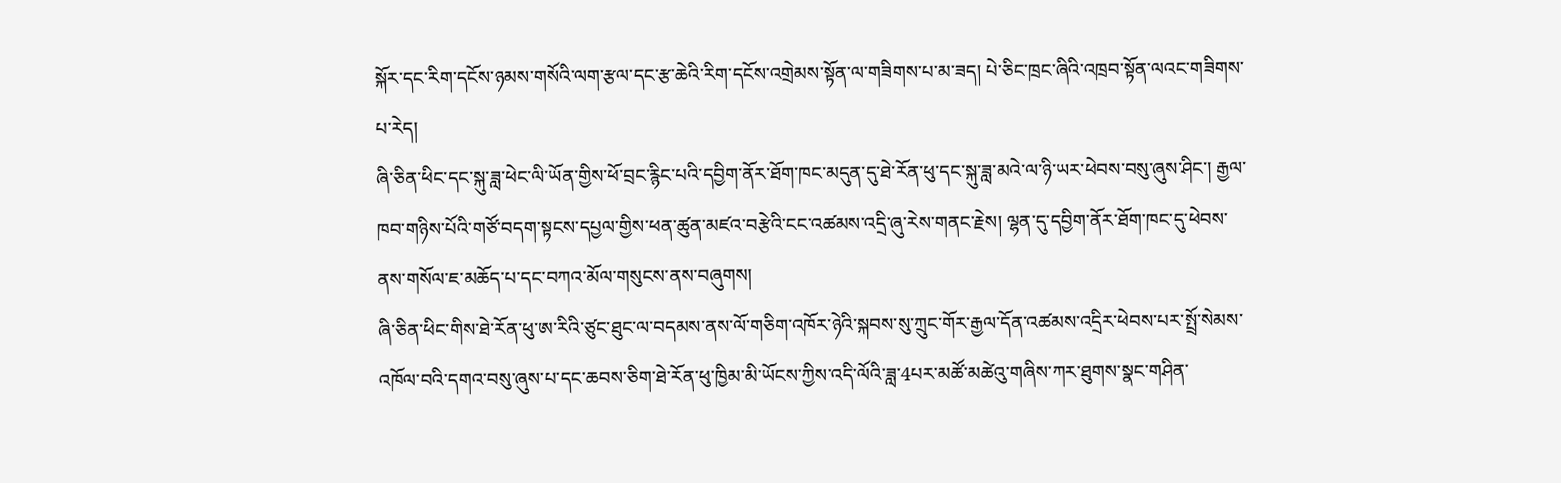སྐོར་དང་རིག་དངོས་ཉམས་གསོའི་ལག་རྩལ་དང་རྩ་ཆེའི་རིག་དངོས་འགྲེམས་སྟོན་ལ་གཟིགས་པ་མ་ཟད། པེ་ཅིང་ཁྲང་ཞིའི་འཁྲབ་སྟོན་ལའང་གཟིགས་པ་རེད།
ཞི་ཅིན་ཕིང་དང་སྐུ་ཟླ་ཕེང་ལི་ཡོན་གྱིས་ཕོ་བྲང་རྙིང་པའི་དབྱིག་ནོར་ཐོག་ཁང་མདུན་དུ་ཐེ་རོན་ཕུ་དང་སྐུ་ཟླ་མའེ་ལ་ཉི་ཡར་ཕེབས་བསུ་ཞུས་ཤིང་། རྒྱལ་ཁབ་གཉིས་པོའི་གཙོ་བདག་སྟངས་དཔྱལ་གྱིས་ཕན་ཚུན་མཛའ་བརྩེའི་ངང་འཚམས་འདྲི་ཞུ་རེས་གནང་རྗེས། ལྷན་དུ་དབྱིག་ནོར་ཐོག་ཁང་དུ་ཕེབས་ནས་གསོལ་ཇ་མཆོད་པ་དང་བཀའ་མོལ་གསུངས་ནས་བཞུགས།
ཞི་ཅིན་ཕིང་གིས་ཐེ་རོན་ཕུ་ཨ་རིའི་ཙུང་ཐུང་ལ་བདམས་ནས་ལོ་གཅིག་འཁོར་ཉེའི་སྐབས་སུ་ཀྲུང་གོར་རྒྱལ་དོན་འཚམས་འདྲིར་ཕེབས་པར་སྤྲོ་སེམས་འཁོལ་བའི་དགའ་བསུ་ཞུས་པ་དང་ཆབས་ཅིག་ཐེ་རོན་ཕུ་ཁྱིམ་མི་ཡོངས་ཀྱིས་འདི་ལོའི་ཟླ་4པར་མཚོ་མཚེའུ་གཞིས་ཀར་ཐུགས་སྣང་གཤིན་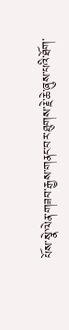པོས་སྣེ་ལེན་གཟབ་རྒྱས་གནང་བར་ཐུགས་རྗེ་ཆེ་ཞུས་པའི་ཐོག་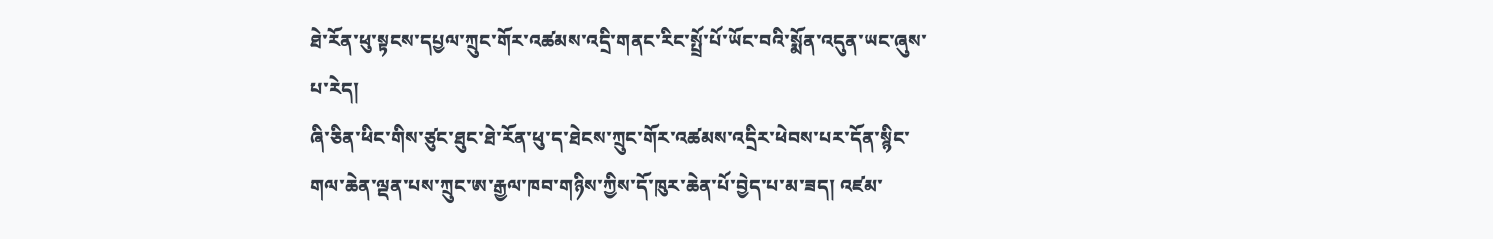ཐེ་རོན་ཕུ་སྟངས་དཔྱལ་ཀྲུང་གོར་འཚམས་འདྲི་གནང་རིང་སྤྲོ་པོ་ཡོང་བའི་སྨོན་འདུན་ཡང་ཞུས་པ་རེད།
ཞི་ཅིན་ཕིང་གིས་ཙུང་ཐུང་ཐེ་རོན་ཕུ་ད་ཐེངས་ཀྲུང་གོར་འཚམས་འདྲིར་ཕེབས་པར་དོན་སྙིང་གལ་ཆེན་ལྡན་པས་ཀྲུང་ཨ་རྒྱལ་ཁབ་གཉིས་ཀྱིས་དོ་ཁུར་ཆེན་པོ་བྱེད་པ་མ་ཟད། འཛམ་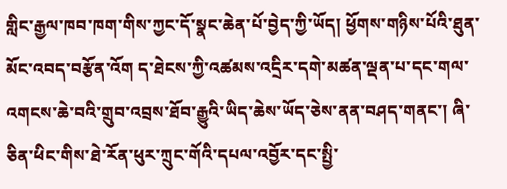གླིང་རྒྱལ་ཁབ་ཁག་གིས་ཀྱང་དོ་སྣང་ཆེན་པོ་བྱེད་ཀྱི་ཡོད། ཕྱོགས་གཉིས་པོའི་ཐུན་མོང་འབད་བརྩོན་འོག ད་ཐེངས་ཀྱི་འཚམས་འདྲིར་དགེ་མཚན་ལྡན་པ་དང་གལ་འགངས་ཆེ་བའི་གྲུབ་འབྲས་ཐོབ་རྒྱུའི་ཡིད་ཆེས་ཡོད་ཅེས་ནན་བཤད་གནང་། ཞི་ཅིན་ཕིང་གིས་ཐེ་རོན་ཕུར་ཀྲུང་གོའི་དཔལ་འབྱོར་དང་སྤྱི་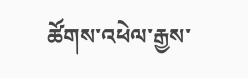ཚོགས་འཕེལ་རྒྱས་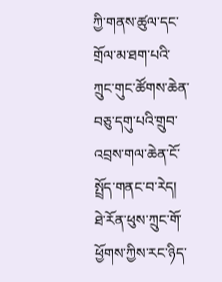ཀྱི་གནས་ཚུལ་དང་གྲོལ་མ་ཐག་པའི་ཀྲུང་གུང་ཚོགས་ཆེན་བཅུ་དགུ་པའི་གྲུབ་འབྲས་གལ་ཆེན་ངོ་སྤྲོད་གནང་བ་རེད།
ཐེ་རོན་ཕུས་ཀྲུང་གོ་ཕྱོགས་ཀྱིས་རང་ཉིད་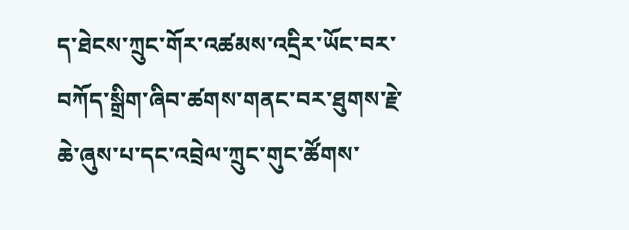ད་ཐེངས་ཀྲུང་གོར་འཚམས་འདྲིར་ཡོང་བར་བཀོད་སྒྲིག་ཞིབ་ཚགས་གནང་བར་ཐུགས་རྗེ་ཆེ་ཞུས་པ་དང་འབྲེལ་ཀྲུང་གུང་ཚོགས་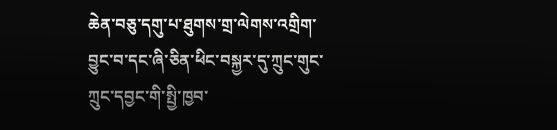ཆེན་བཅུ་དགུ་པ་ཐུགས་གྲ་ལེགས་འགྲིག་བྱུང་བ་དང་ཞི་ཅིན་ཕིང་བསྐྱར་དུ་ཀྲུང་གུང་ཀྲུང་དབྱང་གི་སྤྱི་ཁྱབ་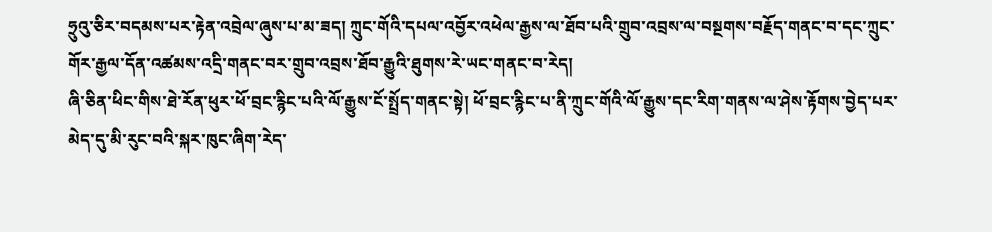ཧྲུའུ་ཅིར་བདམས་པར་རྟེན་འབྲེལ་ཞུས་པ་མ་ཟད། ཀྲུང་གོའི་དཔལ་འབྱོར་འཕེལ་རྒྱས་ལ་ཐོབ་པའི་གྲུབ་འབྲས་ལ་བསྔགས་བརྗོད་གནང་བ་དང་ཀྲུང་གོར་རྒྱལ་དོན་འཚམས་འདྲི་གནང་བར་གྲུབ་འབྲས་ཐོབ་རྒྱུའི་ཐུགས་རེ་ཡང་གནང་བ་རེད།
ཞི་ཅིན་ཕིང་གིས་ཐེ་རོན་ཕུར་ཕོ་བྲང་རྙིང་པའི་ལོ་རྒྱུས་ངོ་སྤྲོད་གནང་སྟེ། ཕོ་བྲང་རྙིང་པ་ནི་ཀྲུང་གོའི་ལོ་རྒྱུས་དང་རིག་གནས་ལ་ཤེས་རྟོགས་བྱེད་པར་མེད་དུ་མི་རུང་བའི་སྐར་ཁུང་ཞིག་རེད་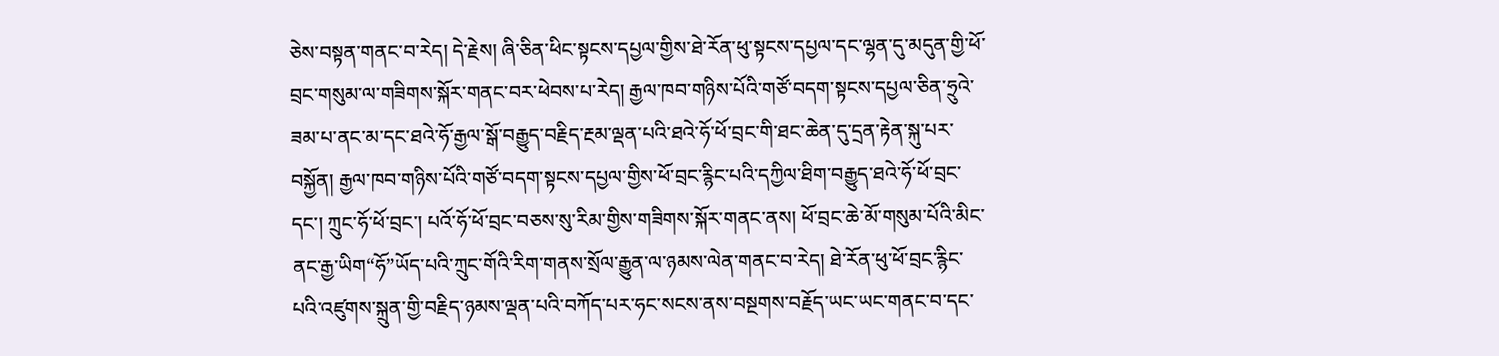ཅེས་བསྟན་གནང་བ་རེད། དེ་རྗེས། ཞི་ཅིན་ཕིང་སྟངས་དཔྱལ་གྱིས་ཐེ་རོན་ཕུ་སྟངས་དཔྱལ་དང་ལྷན་དུ་མདུན་གྱི་ཕོ་བྲང་གསུམ་ལ་གཟིགས་སྐོར་གནང་བར་ཕེབས་པ་རེད། རྒྱལ་ཁབ་གཉིས་པོའི་གཙོ་བདག་སྟངས་དཔྱལ་ཅིན་ཧྲུའེ་ཟམ་པ་ནང་མ་དང་ཐའེ་ཧོ་རྒྱལ་སྒོ་བརྒྱུད་བརྗིད་རྔམ་ལྡན་པའི་ཐའེ་ཧོ་ཕོ་བྲང་གི་ཐང་ཆེན་དུ་དྲན་རྟེན་སྐུ་པར་བསྐྱོན། རྒྱལ་ཁབ་གཉིས་པོའི་གཙོ་བདག་སྟངས་དཔྱལ་གྱིས་ཕོ་བྲང་རྙིང་པའི་དཀྱིལ་ཐིག་བརྒྱུད་ཐའེ་ཧོ་ཕོ་བྲང་དང་། ཀྲུང་ཧོ་ཕོ་བྲང་། པའོ་ཧོ་ཕོ་བྲང་བཅས་སུ་རིམ་གྱིས་གཟིགས་སྐོར་གནང་ནས། ཕོ་བྲང་ཆེ་མོ་གསུམ་པོའི་མིང་ནང་རྒྱ་ཡིག“ཧོ”ཡོད་པའི་ཀྲུང་གོའི་རིག་གནས་སྲོལ་རྒྱུན་ལ་ཉམས་ལེན་གནང་བ་རེད། ཐེ་རོན་ཕུ་ཕོ་བྲང་རྙིང་པའི་འཛུགས་སྐྲུན་གྱི་བརྗིད་ཉམས་ལྡན་པའི་བཀོད་པར་ཧང་སངས་ནས་བསྔགས་བརྗོད་ཡང་ཡང་གནང་བ་དང་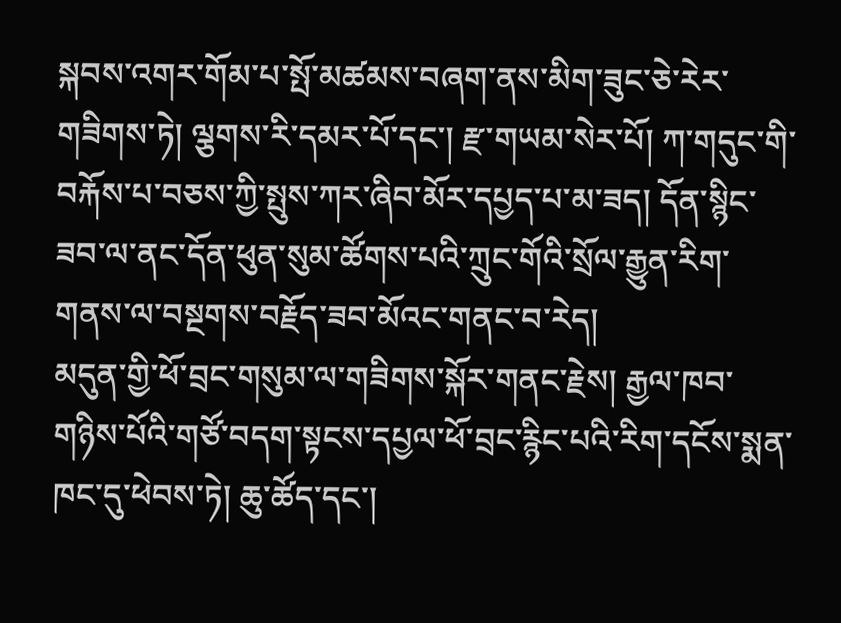སྐབས་འགར་གོམ་པ་སྤོ་མཚམས་བཞག་ནས་མིག་ཟུང་ཅེ་རེར་གཟིགས་ཏེ། ལྕགས་རི་དམར་པོ་དང་། རྫ་གཡམ་སེར་པོ། ཀ་གདུང་གི་བརྐོས་པ་བཅས་ཀྱི་སྤུས་ཀར་ཞིབ་མོར་དཔྱད་པ་མ་ཟད། དོན་སྙིང་ཟབ་ལ་ནང་དོན་ཕུན་སུམ་ཚོགས་པའི་ཀྲུང་གོའི་སྲོལ་རྒྱུན་རིག་གནས་ལ་བསྔགས་བརྗོད་ཟབ་མོའང་གནང་བ་རེད།
མདུན་གྱི་ཕོ་བྲང་གསུམ་ལ་གཟིགས་སྐོར་གནང་རྗེས། རྒྱལ་ཁབ་གཉིས་པོའི་གཙོ་བདག་སྟངས་དཔྱལ་ཕོ་བྲང་རྙིང་པའི་རིག་དངོས་སྨན་ཁང་དུ་ཕེབས་ཏེ། ཆུ་ཚོད་དང་།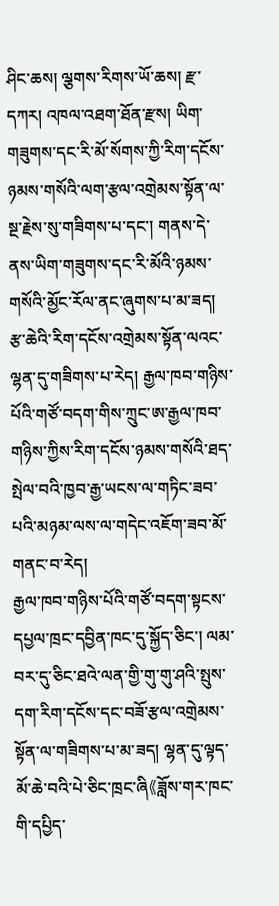ཤིང་ཆས། ལྕགས་རིགས་ཡོ་ཆས། རྫ་དཀར། འཁལ་འཐག་ཐོན་རྫས། ཡིག་གཟུགས་དང་རི་མོ་སོགས་ཀྱི་རིག་དངོས་ཉམས་གསོའི་ལག་རྩལ་འགྲེམས་སྟོན་ལ་སྔ་རྗེས་སུ་གཟིགས་པ་དང་། གནས་དེ་ནས་ཡིག་གཟུགས་དང་རི་མོའི་ཉམས་གསོའི་མྱོང་རོལ་ནང་ཞུགས་པ་མ་ཟད། རྩ་ཆེའི་རིག་དངོས་འགྲེམས་སྟོན་ལའང་ལྷན་དུ་གཟིགས་པ་རེད། རྒྱལ་ཁབ་གཉིས་པོའི་གཙོ་བདག་གིས་ཀྲུང་ཨ་རྒྱལ་ཁབ་གཉིས་ཀྱིས་རིག་དངོས་ཉམས་གསོའི་ཐད་སྤེལ་བའི་ཁྱབ་རྒྱ་ཡངས་ལ་གཏིང་ཟབ་པའི་མཉམ་ལས་ལ་གདེང་འཇོག་ཟབ་མོ་གནང་བ་རེད།
རྒྱལ་ཁབ་གཉིས་པོའི་གཙོ་བདག་སྟངས་དཔྱལ་ཁྲང་དབྱིན་ཁང་དུ་སྐྱོད་ཅིང་། ལམ་བར་དུ་ཅིང་ཐའེ་ལན་གྱི་གུ་གུ་ཤའི་སྤུས་དག་རིག་དངོས་དང་བཟོ་རྩལ་འགྲེམས་སྟོན་ལ་གཟིགས་པ་མ་ཟད། ལྷན་དུ་ལྟད་མོ་ཆེ་བའི་པེ་ཅིང་ཁྲང་ཞི《ཟློས་གར་ཁང་གི་དཔྱིད་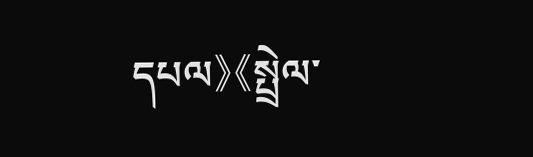དཔལ》《སྤྲེལ་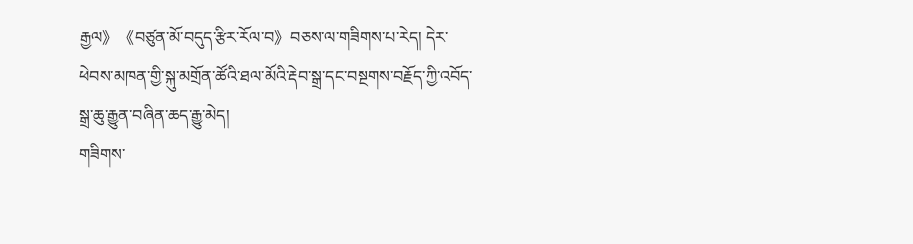རྒྱལ》《བཙུན་མོ་བདུད་རྩིར་རོལ་བ》བཅས་ལ་གཟིགས་པ་རེད། དེར་ཕེབས་མཁན་གྱི་སྐུ་མགྲོན་ཚོའི་ཐལ་མོའི་རྡེབ་སྒྲ་དང་བསྔགས་བརྗོད་ཀྱི་འབོད་སྒྲ་ཆུ་རྒྱུན་བཞིན་ཆད་རྒྱུ་མེད།
གཟིགས་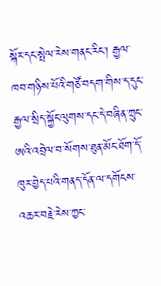སྐོར་དང་སྤེལ་རེས་གནང་རིང་། རྒྱལ་ཁབ་གཉིས་པོའི་གཙོ་བདག་གིས་ད་དུང་རྒྱལ་སྲིད་སྐྱོང་ལུགས་དང་དེ་བཞིན་ཀྲུང་ཨའི་འབྲེལ་བ་སོགས་ཐུན་མོང་ཐོག་དོ་ཁུར་བྱེད་པའི་གནད་དོན་ལ་དགོངས་འཆར་བརྗེ་རེས་ཀྱང་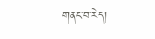གནང་བ་རེད།